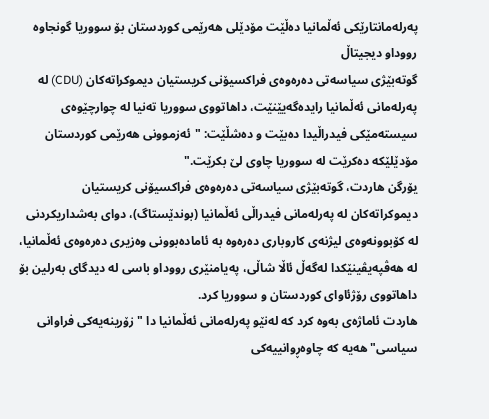پەرلەمانتارێکی ئەڵمانیا دەڵێت مۆدێلی هەرێمی کوردستان بۆ سووریا گونجاوە
رووداو دیجیتاڵ
گوتەبێژی سیاسەتی دەرەوەی فراکسیۆنی کریستیان دیموکراتەکان (CDU) لە پەرلەمانی ئەڵمانیا رایدەگەیێنێت، داهاتووی سووریا تەنیا لە چوارچێوەی سیستەمێکی فیدراڵیدا دەبێت و دەشڵێت: "ئەزموونی هەرێمی کوردستان مۆدێلێکە دەکرێت لە سووریا چاوی لێ بکرێت."
یۆرگن هاردت، گوتەبێژی سیاسەتی دەرەوەی فراکسیۆنی کریستیان دیموکراتەکان لە پەرلەمانی فیدراڵی ئەڵمانیا (بوندێستاگ)، دوای بەشداریکردنی لە کۆبوونەوەی لیژنەی کاروباری دەرەوە بە ئامادەبوونی وەزیری دەرەوەی ئەڵمانیا، لە هەڤپەیڤینێکدا لەگەڵ ئاڵا شاڵی، پەیامنێری رووداو باسی لە دیدگای بەرلین بۆ داهاتووی رۆژئاوای کوردستان و سووریا کرد.
هاردت ئاماژەی بەوە کرد کە لەنێو پەرلەمانی ئەڵمانیا دا "زۆرینەیەکی فراوانی سیاسی" هەیە کە چاوەڕوانییەکی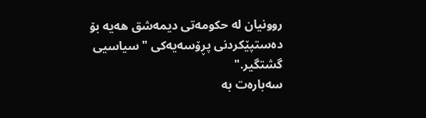روونیان لە حکومەتی دیمەشق هەیە بۆ دەستپێکردنی پڕۆسەیەکی "سیاسیی گشتگیر."
سەبارەت بە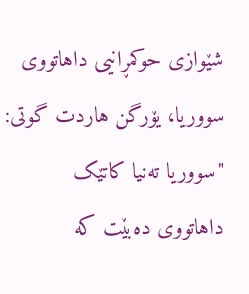شێوازی حوکمڕانیی داهاتووی سووریا، یۆرگن هاردت گوتی: "سووریا تەنیا کاتێک داهاتووی دەبێت کە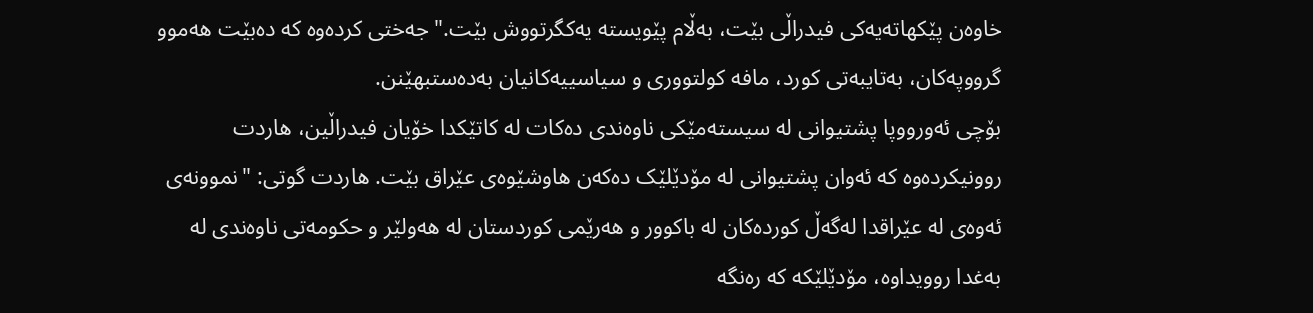خاوەن پێکهاتەیەکی فیدراڵی بێت، بەڵام پێویستە یەکگرتووش بێت." جەختی کردەوە کە دەبێت هەموو گرووپەکان، بەتایبەتی کورد، مافە کولتووری و سیاسییەکانیان بەدەستبهێنن.
بۆچی ئەورووپا پشتیوانی لە سیستەمێکی ناوەندی دەکات لە کاتێکدا خۆیان فیدراڵین، هاردت روونیکردەوە کە ئەوان پشتیوانی لە مۆدێلێک دەکەن هاوشێوەی عێراق بێت. هاردت گوتی: "نموونەی ئەوەی لە عێراقدا لەگەڵ کوردەکان لە باکوور و هەرێمی کوردستان لە هەولێر و حکومەتی ناوەندی لە بەغدا روویداوە، مۆدێلێکە کە رەنگە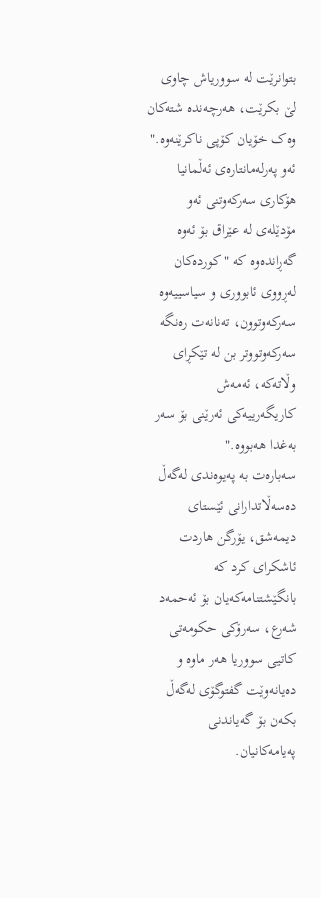بتوانرێت لە سووریاش چاوی لێ بکرێت، هەرچەندە شتەکان وەک خۆیان کۆپی ناکرێنەوە."
ئەو پەرلەمانتارەی ئەڵمانیا هۆکاری سەرکەوتنی ئەو مۆدێلەی لە عێراق بۆ ئەوە گەڕاندەوە کە "کوردەکان لەڕووی ئابووری و سیاسییەوە سەرکەوتوون، تەنانەت رەنگە سەرکەوتووتر بن لە تێکڕای وڵاتەکە، ئەمەش کاریگەرییەکی ئەرێنی بۆ سەر بەغدا هەبووە."
سەبارەت بە پەیوەندی لەگەڵ دەسەڵاتدارانی ئێستای دیمەشق، یۆرگن هاردت ئاشکرای کرد کە بانگێشتنامەکەیان بۆ ئەحمەد شەرع، سەرۆکی حکومەتی کاتیی سووریا هەر ماوە و دەیانەوێت گفتوگۆی لەگەڵ بکەن بۆ گەیاندنی پەیامەکانیان.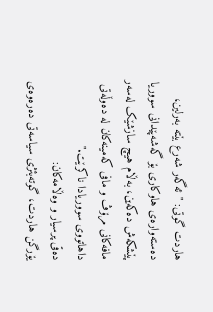هاردت گوتی: "ئەگەر شەرع بێتە بەرلین، دەستەوارەی هاوکاری بۆ گەشەپێدانی سووریا پێشکەش دەکەین، بەڵام هیچ سازشێک لەسەر مافەکانی مرۆڤ و مافی کەمینەکان لە دەوڵەتی داهاتووی سووریادا ناکرێت."
دەقی پرسیار و وەڵامەکان:
یۆرگن هاردت، گوتەبئژی سیاسەتی دەرەوەی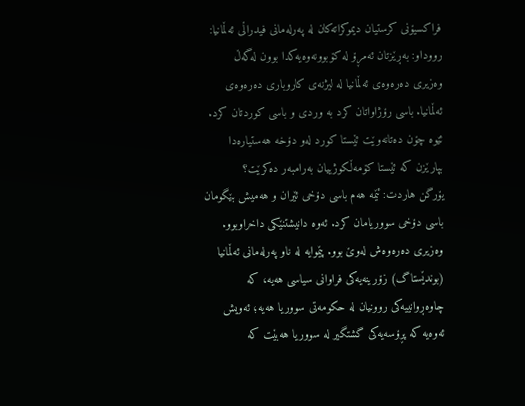فراکسیۆنی کرستیان دیموکراتەکان لە پەرلەمانی فیدراڵی ئەڵمانیا:
رووداو: بەڕێزتان ئەمڕۆ لە کۆبوونەوەیەکدا بوون لەگەڵ وەزیری دەرەوەی ئەڵمانیا لە لیژنەی کاروباری دەرەوەی ئەڵمانیا. باسی رۆژاواتان کرد بە وردی و باسی کوردتان کرد. ئێوە چۆن دەتانەوێت ئێستا کورد لەو دۆخە هەستیارەدا بپارێزن کە ئێستا کۆمەڵکوژییان بەرامبەر دەکرێت؟
یۆرگن هاردت: ئێمە هەم باسی دۆخی ئێران و هەمیش بێگومان باسی دۆخی سووریامان کرد. ئەوە دانیشتنێکی داخراوبوو. وەزیری دەرەوەش لەوێ بوو. پێموایە لە ناو پەرلەمانی ئەڵمانیا (بوندێستاگ) زۆرینەیەکی فراوانی سیاسی هەیە، کە چاوەڕوانییەکی روونیان لە حکومەتی سووریا هەیە؛ ئەویش ئەوەیە کە پڕۆسەیەکی گشتگیر لە سووریا هەبێت کە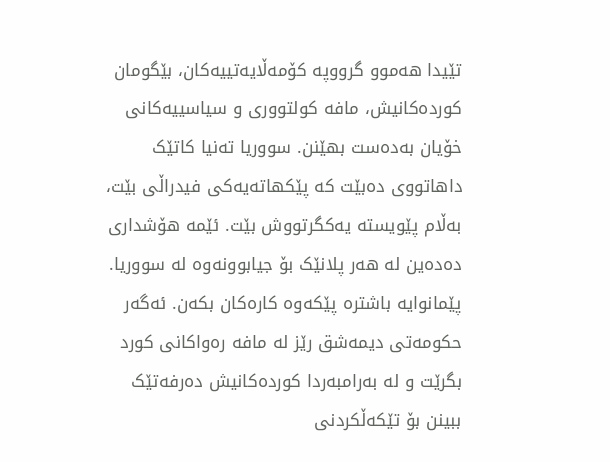تێیدا هەموو گرووپە کۆمەڵایەتییەکان، بێگومان کوردەکانیش، مافە کولتووری و سیاسییەکانی خۆیان بەدەست بهێنن. سووریا تەنیا کاتێک داهاتووی دەبێت کە پێکهاتەیەکی فیدراڵی بێت، بەڵام پێویستە یەکگرتووش بێت. ئێمە هۆشداری دەدەین لە هەر پلانێک بۆ جیابوونەوە لە سووریا. پێمانوایە باشترە پێکەوە کارەکان بکەن. ئەگەر حکومەتی دیمەشق رێز لە مافە رەواکانی کورد بگرێت و لە بەرامبەردا کوردەکانیش دەرفەتێک ببینن بۆ تێکەڵکردنی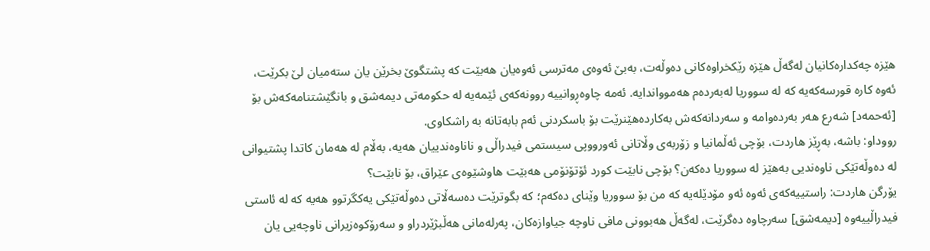هێزە چەکدارەکانیان لەگەڵ هێزە رێکخراوەکانی دەوڵەت، بەبێ ئەوەی مەترسی ئەوەیان هەبێت کە پشتگوێ بخرێن یان ستەمیان لێ بکرێت، ئەوە کارە قورسەکەیە کە لە سووریا لەبەردەم هەموواندایە. ئەمە چاوەڕوانییە روونەکەی ئێمەیە لە حکومەتی دیمەشق و بانگێشتنامەکەش بۆ [ئەحمەد] شەرع هەر بەردەوامە و سەردانەکەش بەکاردەهێنرێت بۆ باسکردنی ئەم بابەتانە بە راشکاوی.
رووداو: باشە، بەڕێز هاردت، بۆچی ئەڵمانیا و زۆربەی وڵاتانی ئەورووپی سیستمی فیدراڵی و ناناوەندییان هەیە، بەڵام لە هەمان کاتدا پشتیوانی لە دەوڵەتێکی ناوەندیی بەهێز لە سووریا دەکەن؟ بۆچی نابێت کورد ئۆتۆنۆمی هەبێت هاوشێوەی عێراق، بۆ نابێت؟
یۆرگن هاردت: راستییەکەی ئەوە ئەو مۆدێلەیە کە من بۆ سووریا وێنای دەکەم؛ کە بگوترێت دەسەڵاتی دەوڵەتێکی یەکگرتوو هەیە کە لە ئاستی فیدراڵییەوە [دیمەشق] سەرچاوە دەگرێت، لەگەڵ هەبوونی مافی ناوچە جیاوازەکان، پەرلەمانی هەڵبژێردراو و سەرۆکوەزیرانی ناوچەیی یان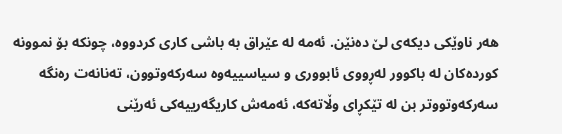هەر ناوێکی دیکەی لێ دەنێن. ئەمە لە عێراق بە باشی کاری کردووە، چونکە بۆ نموونە کوردەکان لە باکوور لەڕووی ئابووری و سیاسییەوە سەرکەوتوون، تەنانەت رەنگە سەرکەوتووتر بن لە تێکڕای وڵاتەکە، ئەمەش کاریگەرییەکی ئەرێنی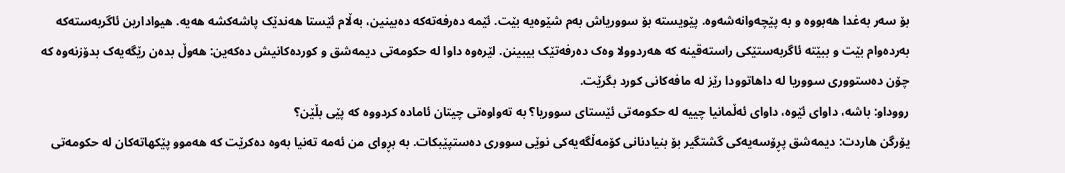بۆ سەر بەغدا هەبووە و بە پێچەوانەشەوە. پێویستە بۆ سووریاش بەم شێوەیە بێت. ئێمە دەرفەتەکە دەبینین، بەڵام ئێستا هەندێک پاشەکشە هەیە. هیوادارین ئاگربەستەکە بەردەوام بێت و ببێتە ئاگربەستێکی راستەقینە کە هەردوولا وەک دەرفەتێک بیبینن. لێرەوە داوا لە حکومەتی دیمەشق و کوردەکانیش دەکەین: هەوڵ بدەن رێگەیەک بدۆزنەوە کە چۆن دەستووری سووریا لە داهاتوودا رێز لە مافەکانی کورد بگرێت.
رووداو: باشە، داوای ئێوە، داوای ئەڵمانیا چییە لە حکومەتی ئێستای سووریا؟ بە تەواوەتی چیتان ئامادە کردووە کە پێی بڵێن؟
یۆرگن هاردت: دیمەشق پڕۆسەیەکی گشتگیر بۆ بنیادنانی کۆمەڵگەیەکی نوێی سووری دەستپێبکات. بە بڕوای من ئەمە تەنیا بەوە دەکرێت کە هەموو پێکهاتەکان لە حکومەتی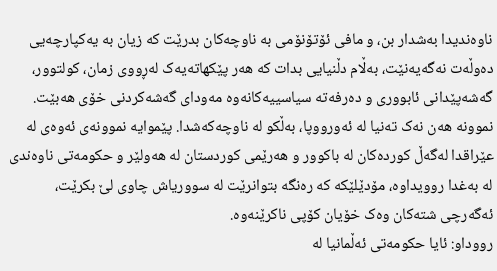ناوەندیدا بەشدار بن، و مافی ئۆتۆنۆمی بە ناوچەکان بدرێت کە زیان بە یەکپارچەیی دەوڵەت نەگەیەنێت، بەڵام دڵنیایی بدات کە هەر پێکهاتەیەک لەڕووی زمان، کولتوور، گەشەپێدانی ئابووری و دەرفەتە سیاسییەکانەوە مەودای گەشەکردنی خۆی هەبێت. نموونە هەن نەک تەنیا لە ئەورووپا، بەڵکو لە ناوچەکەشدا. پێموایە نموونەی ئەوەی لە عێراقدا لەگەڵ کوردەکان لە باکوور و هەرێمی کوردستان لە هەولێر و حکومەتی ناوەندی لە بەغدا روویداوە، مۆدێلێکە کە رەنگە بتوانرێت لە سووریاش چاوی لێ بکرێت، ئەگەرچی شتەکان وەک خۆیان کۆپی ناکرێنەوە.
رووداو: ئایا حکومەتی ئەڵمانیا لە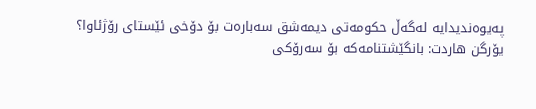پەیوەندیدایە لەگەڵ حکومەتی دیمەشق سەبارەت بۆ دۆخی ئێستای رۆژئاوا؟
یۆرگن هاردت: بانگێشتنامەکە بۆ سەرۆکی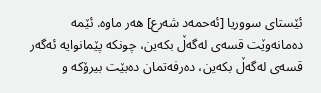ئێستای سووریا [ئەحمەد شەرع] هەر ماوە. ئێمە دەمانەوێت قسەی لەگەڵ بکەین، چونکە پێمانوایە ئەگەر قسەی لەگەڵ بکەین، دەرفەتمان دەبێت بیرۆکە و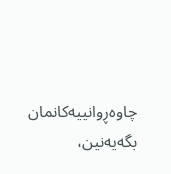چاوەڕوانییەکانمان بگەیەنین،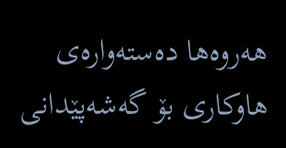هەروەها دەستەوارەی هاوکاری بۆ گەشەپێدانی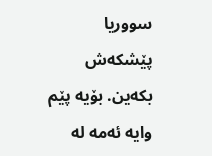سووریا پێشکەش بکەین. بۆیە پێم وایە ئەمە لە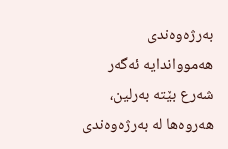بەرژەوەندی هەموواندایە ئەگەر شەرع بێتە بەرلین، هەروەها لە بەرژەوەندی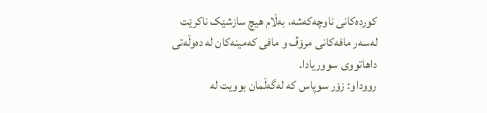کوردەکانی ناوچەکەشە، بەڵام هیچ سازشێک ناکرێت لەسەر مافەکانی مرۆڤ و مافی کەمینەکان لە دەوڵەتی داهاتووی سووریادا.
رووداو: زۆر سوپاس کە لەگەڵمان بوویت لە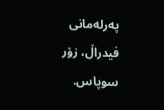پەرلەمانی فیدراڵ، زۆر سوپاس.